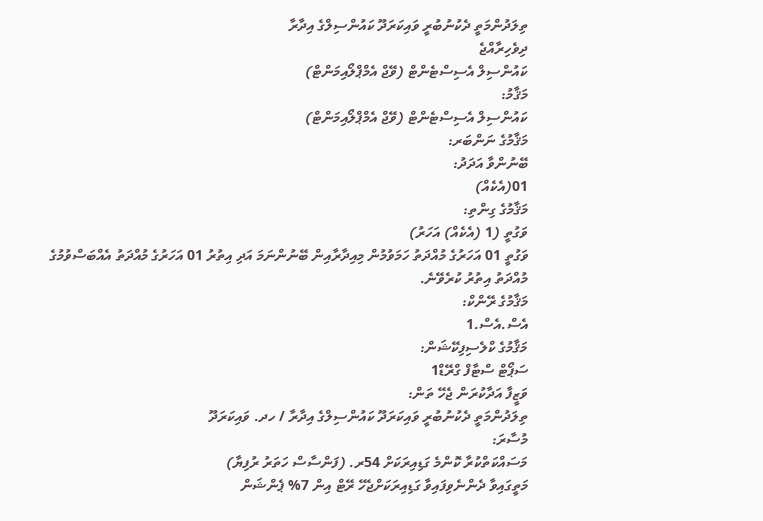ތިލަދުންމަތީ ދެކުނުބުރީ ވައިކަރަދޫ ކައުންސިލްގެ އިދާރާ
ދިވެހިރާއްޖެ
ކައުންސިލް އެސިސްޓެންޓް (ވޭޖް އެމްޕްލޯއިމަންޓް)
މަޤާމު:
ކައުންސިލް އެސިސްޓެންޓް (ވޭޖް އެމްޕްލޯއިމަންޓް)
މަޤާމުގެ ނަންބަރ:
ބޭނުންވާ އަދަދު:
01(އެކެއް)
މަޤާމުގެ ގިންތި:
ވަގުތީ (1 (އެކެއް) އަހަރު)
ވަގުތީ 01 އަހަރުގެ މުއްދަތު ހަމަވުމުން މިއިދާރާއިން ބޭނުންނަމަ އަދި އިތުރު 01 އަހަރުގެ މުއްދަތު އެއްބަސްވުމުގެ މުއްދަތު އިތުރު ކުރެވޭނެ.
މަޤާމުގެ ރޭންކް:
އެސް.އެސް.1
މަޤާމުގެ ކްލެސިފިކޭޝަން:
ސަޕޯޓް ސްޓާފް ގްރޭޑް1
ވަޒީފާ އަދާކުރަން ޖެހޭ ތަން:
ތިލަދުންމަތީ ދެކުނުބުރީ ވައިކަރަދޫ ކައުންސިލްގެ އިދާރާ / ހދ. ވައިކަރަދޫ
މުސާރަ:
މަސައްކަތްކުރާ ކޮންމެ ގަޑިއިރަކަށް 54ރ. (ފަންސާސް ހަތަރު ރުފިޔާ)
މަތީގައިވާ ދެންނެވިފައިވާ ގަޑިއިރަކަށްޖެހޭ ރޭޓް އިން 7% ޕެންޝަން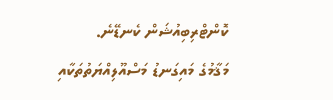ކޮންޓްރިބިއުޝަން ކެނޑޭނެ.
މަޤާމުގެ މައިގަނޑު މަސްއޫލިއްޔަތުތަކާއި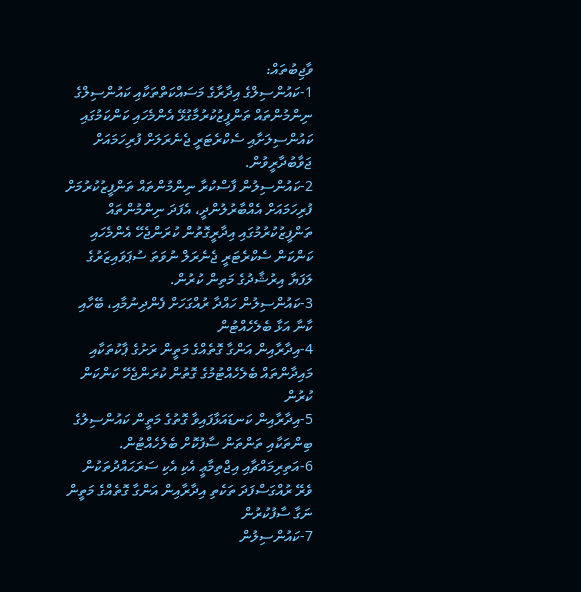ވާޖިބުތައް:
1-ކައުންސިލްގެ އިދާރާގެ މަސައްކަތްތަކާއި ކައުންސިލްގެ ނިންމުންތައް ތަންފީޒުކުރުމާގުޅޭ އެންމެހައި ކަންކަމުގައި ކައުންސިލަށާއި ސެކްރެޓަރީ ޖެނެރަލަށް ފުރިހަމައަށް ޖަވާބުދާރީވުން.
2-ކައުންސިލުން ފާސްކުރާ ނިންމުންތައް ތަންފީޒުކުރުމަށް ފުރިހަމައަށް އެއްބާރުލުންދީ، އެފަދަ ނިންމުންތައް ތަންފީޒުކުރުމުގައި އިދާރީގޮތުން ކުރަންޖެހޭ އެންމެހައި ކަންކަން ސެކްރެޓަރީ ޖެނެރަލް ނުވަތަ ސުޕަވައިޒަރުގެ ލަފަޔާ އިރުޝާދުގެ މަތިން ކުރުން.
3-ކައުންސިލުން ހައްދާ ރުއްގަހަށް ފެންދިނުމާއި، ބޭހާއި ކާނާ އަޅާ ބެލެހެއްޓުން
4-އިދާރާއިން އަންގާ ގޮތެއްގެ މަތީން ރަށުގެ ޕާކުތަކާއި މައިދާންތައް ބެލެހެއްޓުމުގެ ގޮތުން ކުރަންޖެހޭ ކަންކަން ކުރުން
5-އިދާރާއިން ކަނޑައަޅާފައިވާ ގޮތުގެ މަތީން ކައުންސިލުގެ ބިންތަކާއި ތަންތަން ސާފުކޮށް ބެލެހެއްޓުން.
6-އަތިރިމައްޗާއި އިޖްތިމާޢީ އެކި އެކި ސަރަޙައްދުތަކުން ވެރޭ ރުއްގަސްފަދަ ތަކެތި އިދާރާއިން އަންގާ ގޮތެއްގެ މަތީން ނަގާ ސާފުކުރުން
7-ކައުންސިލުން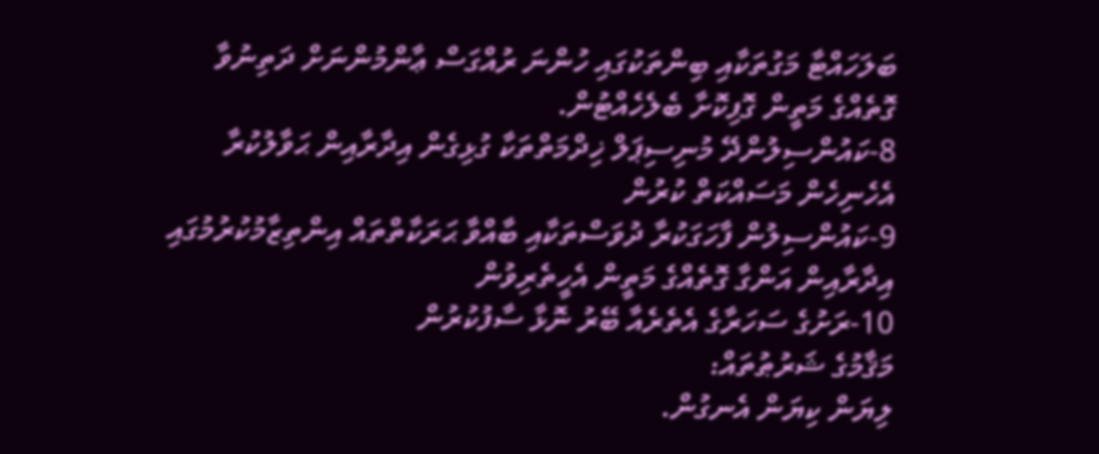ބަލަހައްޓާ މަގުތަކާއި ބިންތަކުގައި ހުންނަ ރުއްގަސް ޢާންމުންނަށް ދަތިނުވާ ގޮތެއްގެ މަތީން ގޮފިކޮށާ ބެލެހެއްޓުން.
8-ކައުންސިލުންދޭ މުނިސިޕަލް ޚިދްމަތްތަކާ ގުޅިގެން އިދާރާއިން ޙަވާލުކުރާ އެހެނިހެން މަސައްކަތް ކުރުން
9-ކައުންސިލުން ފާހަގަކުރާ ދުވަސްތަކާއި ބާއްވާ ޙަރަކާތްތައް އިންތިޒާމުކުރުމުގައި އިދާރާއިން އަންގާ ގޮތެއްގެ މަތީން އެހީތެރިވުން
10-ރަށުގެ ސަހަރާގެ އެތެރެއާ ބޭރު ނޮޅާ ސާފުކުރުން
މަޤާމުގެ ޝަރުޠުތައް:
ލިޔަން ކިޔަން އެނގުން.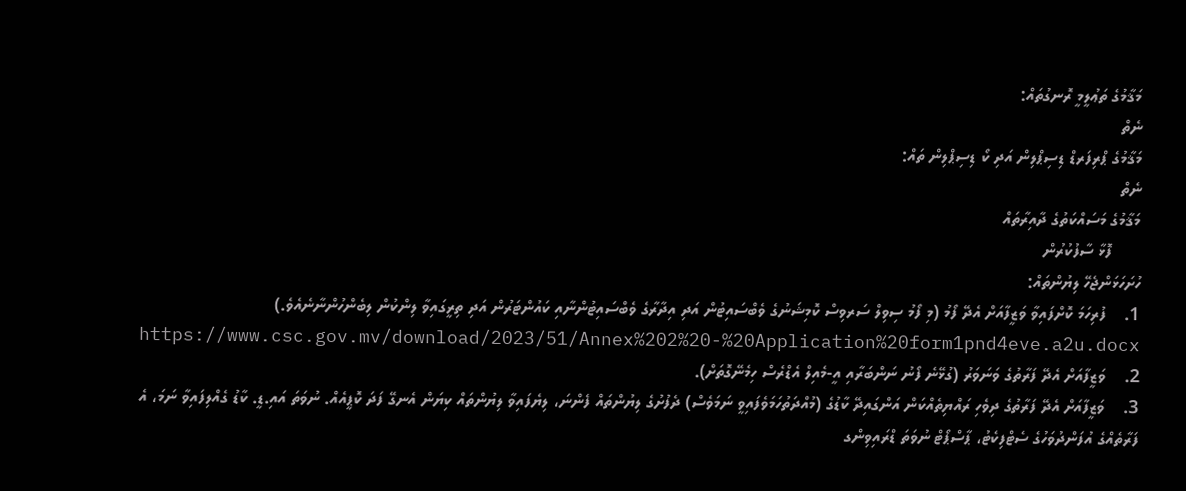މަޤާމުގެ ތަޢުލީމީ ރޮނގުތައް:
ނެތް
މަޤާމުގެ ޕްރިފަރޑް ޑިސިޕްލިން އަދި ކޯ ޑިސިޕްލިން ތައް:
ނެތް
މަޤާމުގެ މަސައްކަތުގެ ދާއިރާތައް
      ފޮޅާ ސާފުކުރުން
ހުށަހަޅަންޖެހޭ ލިޔުންތައް:
1.    ފުރިހަމަ ކޮށްފައިވާ ވަޒީފާއަށް އެދޭ ފޯމު (މި ފޯމު ސިވިލް ސަރވިސް ކޮމިޝަނުގެ ވެބްސައިޓުން އަދި އިދާރާގެ ވެބްސައިޓުންނާއި ކައުންޓަރުން އަދި ތިރީގައިވާ ލިންކުން ލިބެންހުންނާނެއެވެ.)  https://www.csc.gov.mv/download/2023/51/Annex%202%20-%20Application%20form1pnd4eve.a2u.docx
2.    ވަޒީފާއަށް އެދޭ ފަރާތުގެ ވަނަވަރު (ގުޅޭނެ ފޯނު ނަންބަރާއި އީ-މެއިލް އެޑްރެސް ހިމެނޭގޮތަށް).
3.    ވަޒީފާއަށް އެދޭ ފަރާތުގެ ދިވެހި ރައްޔިތެއްކަން އަންގައިދޭ ކާޑުގެ (މުއްދަތުހަމަވެފައިވީ ނަމަވެސް) ދެފުށުގެ ލިޔުންތައް ފެންނަ، ލިޔެފައިވާ ލިޔުންތައް ކިޔަން އެނގޭ ފަދަ ކޮޕީއެއް. ނުވަތަ އައި.ޑީ. ކާޑު ގެއްލިފައިވާ ނަމަ، އެ ފަރާތެއްގެ އުފަންދުވަހުގެ ސެޓްފިކެޓު، ޕާސްޕޯޓް ނުވަތަ ޑްރައިވިންގ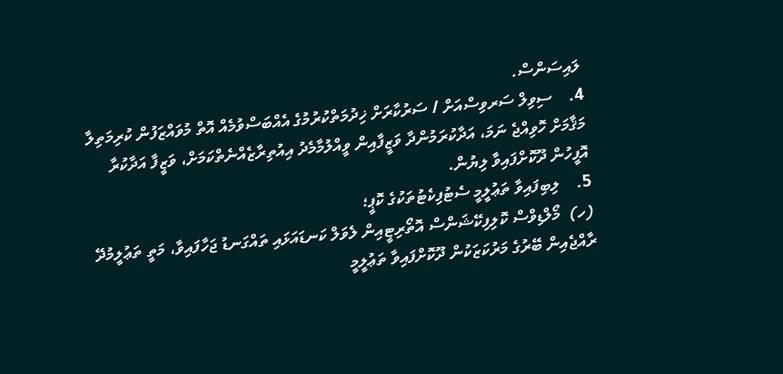ލައިސަންސް.
4.    ސިވިލް ސަރވިސްއަށް / ސަރުކާރަށް ޚިދުމަތްކުރުމުގެ އެއްބަސްވުމެއް އޮތް މުވައްޒަފުން ކުރިމަތިލާ މަޤާމަށް ހޮވިއްޖެ ނަމަ، އަދާކުރަމުންދާ ވަޒީފާއިން ވީއްލުމާމެދު އިއުތިރާޒެއްނެތްކަމަށް، ވަޒީފާ އަދާކުރާ އޮފީހުން ދޫކޮށްފައިވާ ލިޔުން.
5.    ލިބިފައިވާ ތަޢުލީމީ ސެޓުފިކެޓުތަކުގެ ކޮޕީ؛
(ހ)  މޯލްޑިވްސް ކޮލިފިކޭޝަންސް އޮތޯރިޓީއިން ލެވަލް ކަނޑައަޅައި ތައްގަނޑު ޖަހާފައިވާ، މަތީ ތަޢުލީމުދޭ ރާއްޖެއިން ބޭރުގެ މަރުކަޒަކުން ދޫކޮށްފައިވާ ތަޢުލީމީ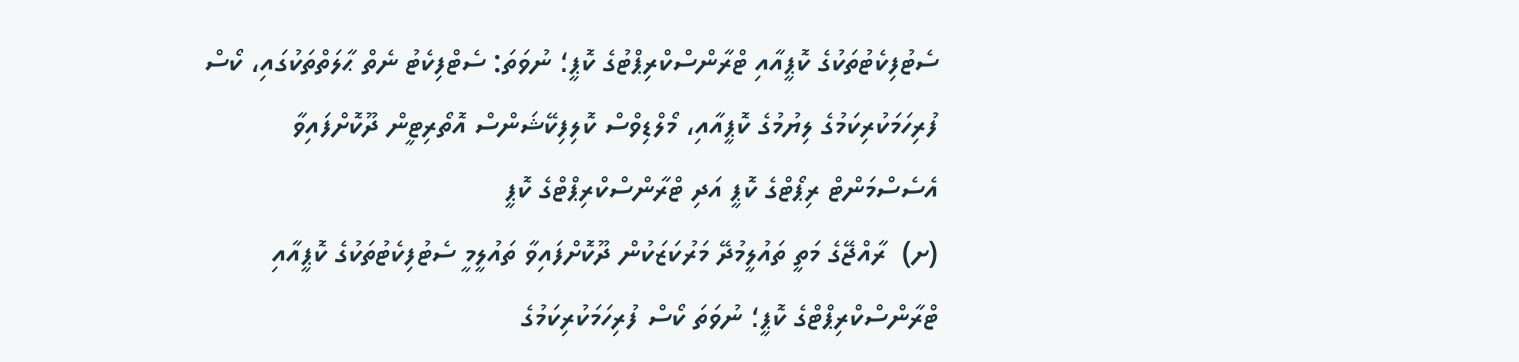ސެޓުފިކެޓުތަކުގެ ކޮޕީއާއި ޓްރާންސްކްރިޕްޓުގެ ކޮޕީ؛ ނުވަތަ: ސެޓްފިކެޓު ނެތް ޙާލަތްތަކުގައި، ކޯސް ފުރިހަމަކުރިކަމުގެ ލިޔުމުގެ ކޮޕީއާއި، މޯލްޑިވްސް ކޮލިފިކޭޝަންސް އޮތޯރިޓީން ދޫކޮށްފައިވާ އެސެސްމަންޓް ރިޕޯޓްގެ ކޮޕީ އަދި ޓްރާންސްކްރިޕްޓްގެ ކޮޕީ
(ށ)  ރާއްޖޭގެ މަތީ ތައުލީމުދޭ މަރުކަޒަކުން ދޫކޮށްފައިވާ ތައުލީމީ ސެޓުފިކެޓުތަކުގެ ކޮޕީއާއި ޓްރާންސްކްރިޕްޓްގެ ކޮޕީ؛ ނުވަތަ ކޯސް ފުރިހަމަކުރިކަމުގެ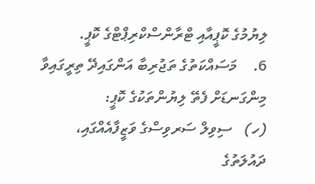ލިޔުމުގެ ކޮޕީއާއި ޓްރާންސްކްރިޕްޓްގެ ކޮޕީ.
6.    މަސައްކަތުގެ ތަޖުރިބާ އަންގައިދޭ ތިރީގައިވާ މިންގަނޑަށް ފެތޭ ލިޔުންތަކުގެ ކޮޕީ:
(ހ)   ސިވިލް ސަރވިސްގެ ވަޒީފާއެއްގައި، ދައުލަތުގެ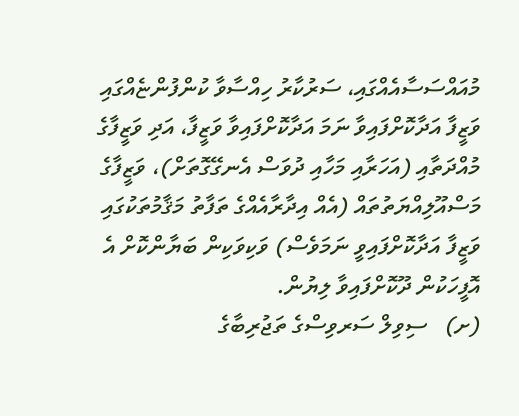މުއައްސަސާއެއްގައި، ސަރުކާރު ހިއްސާވާ ކުންފުންޏެއްގައި ވަޒީފާ އަދާކޮށްފައިވާ ނަމަ އަދާކޮށްފައިވާ ވަޒީފާ، އަދި ވަޒީފާގެ މުއްދަތާއި (އަހަރާއި މަހާއި ދުވަސް އެނގޭގޮތަށް)، ވަޒީފާގެ މަސްއޫލިއްޔަތުތައް (އެއް އިދާރާއެއްގެ ތަފާތު މަޤާމުތަކުގައި ވަޒީފާ އަދާކޮށްފައިވީ ނަމަވެސް) ވަކިވަކިން ބަޔާންކޮށް އެ އޮފީހަކުން ދޫކޮށްފައިވާ ލިޔުން.
(ށ)   ސިވިލް ސަރވިސްގެ ތަޖުރިބާގެ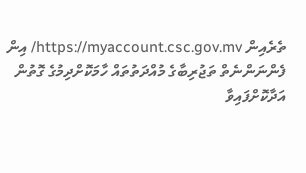ތެރެއިން https://myaccount.csc.gov.mv/ އިން ފެންނަންނެތް ތަޖުރިބާގެ މުއްދަތުތައް ހާމަކޮށްދިމުގެ ގޮތުން އަދާކޮށްފައިވާ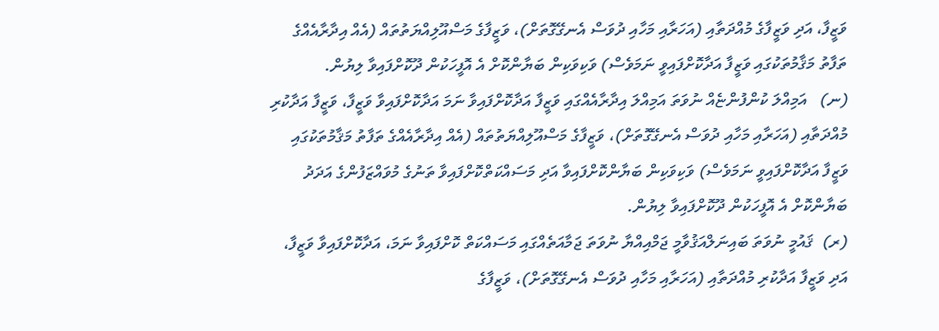ވަޒީފާ، އަދި ވަޒީފާގެ މުއްދަތާއި (އަހަރާއި މަހާއި ދުވަސް އެނގޭގޮތަށް)، ވަޒީފާގެ މަސްއޫލިއްޔަތުތައް (އެއް އިދާރާއެއްގެ ތަފާތު މަޤާމުތަކުގައި ވަޒީފާ އަދާކޮށްފައިވީ ނަމަވެސް) ވަކިވަކިން ބަޔާންކޮށް އެ އޮފީހަކުން ދޫކޮށްފައިވާ ލިޔުން.
(ނ)   އަމިއްލަ ކުންފުންޏެއް ނުވަތަ އަމިއްލަ އިދާރާއެއްގައި ވަޒީފާ އަދާކޮށްފައިވާ ނަމަ އަދާކޮށްފައިވާ ވަޒީފާ، ވަޒީފާ އަދާކުރި މުއްދަތާއި (އަހަރާއި މަހާއި ދުވަސް އެނގޭގޮތަށް)، ވަޒީފާގެ މަސްއޫލިއްޔަތުތައް (އެއް އިދާރާއެއްގެ ތަފާތު މަޤާމުތަކުގައި ވަޒީފާ އަދާކޮށްފައިވީ ނަމަވެސް) ވަކިވަކިން ބަޔާންކޮށްފައިވާ އަދި މަސައްކަތްކޮށްފައިވާ ތަނުގެ މުވައްޒަފުންގެ އަދަދު ބަޔާންކޮށް އެ އޮފީހަކުން ދޫކޮށްފައިވާ ލިޔުން.
(ރ)  ޤައުމީ ނުވަތަ ބައިނަލްއަޤުވާމީ ޖަމްއިއްޔާ ނުވަތަ ޖަމާއަތެއްގައި މަސައްކަތް ކޮށްފައިވާ ނަމަ، އަދާކޮށްފައިވާ ވަޒީފާ، އަދި ވަޒީފާ އަދާކުރި މުއްދަތާއި (އަހަރާއި މަހާއި ދުވަސް އެނގޭގޮތަށް)، ވަޒީފާގެ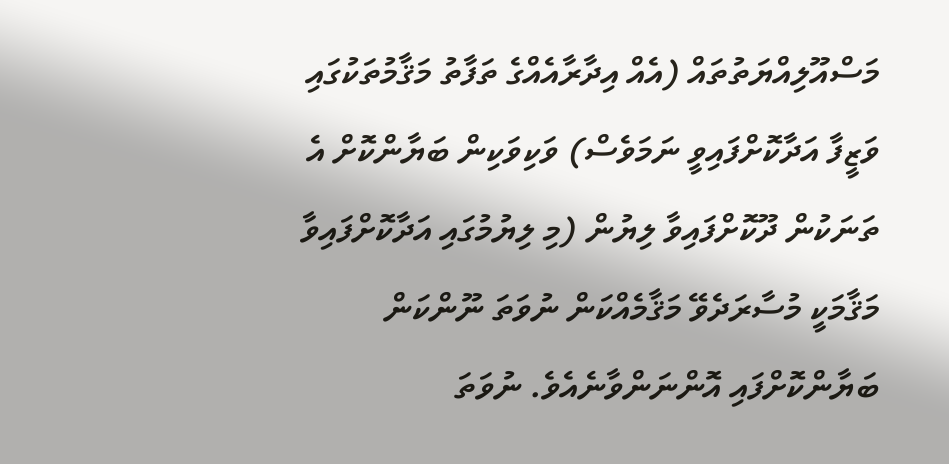މަސްއޫލިއްޔަތުތައް (އެއް އިދާރާއެއްގެ ތަފާތު މަޤާމުތަކުގައި ވަޒީފާ އަދާކޮށްފައިވީ ނަމަވެސް) ވަކިވަކިން ބަޔާންކޮށް އެ ތަނަކުން ދޫކޮށްފައިވާ ލިޔުން (މި ލިޔުމުގައި އަދާކޮށްފައިވާ މަޤާމަކީ މުސާރަދެވޭ މަޤާމެއްކަން ނުވަތަ ނޫންކަން ބަޔާންކޮށްފައި އޮންނަންވާނެއެވެ. ނުވަތަ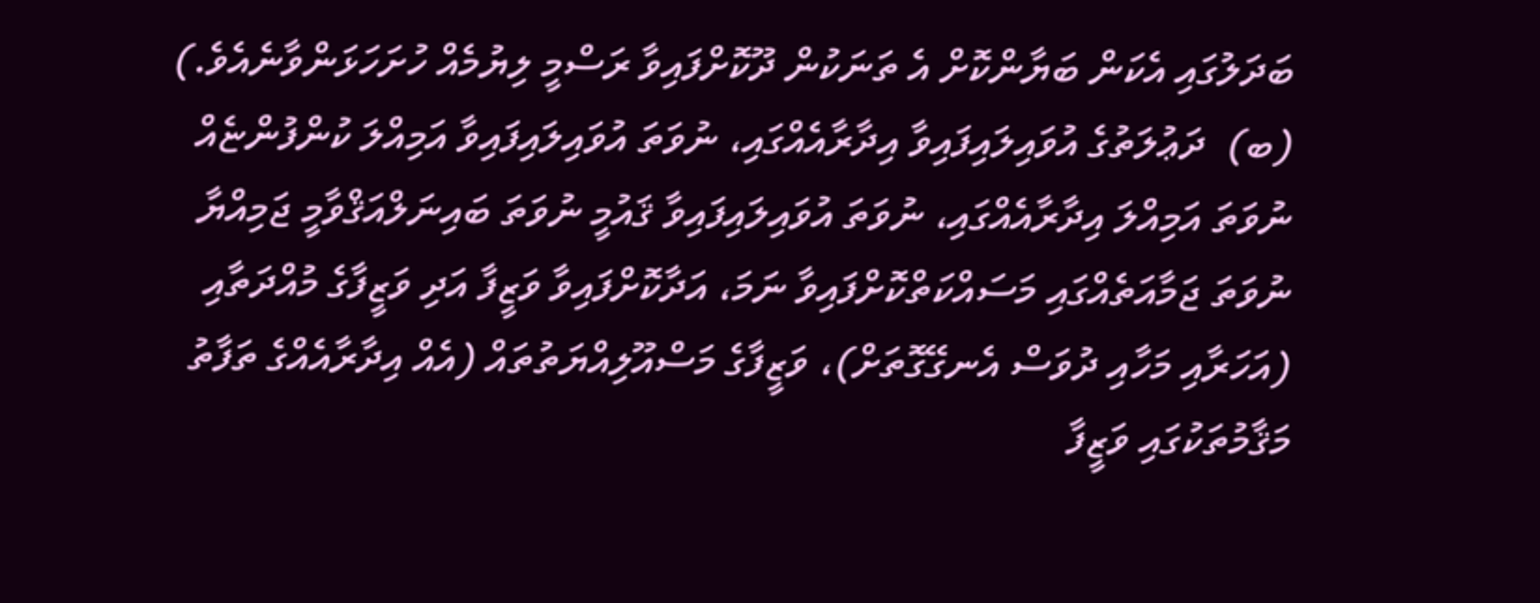ބަދަލުގައި އެކަން ބަޔާންކޮށް އެ ތަނަކުން ދޫކޮށްފައިވާ ރަސްމީ ލިޔުމެއް ހުށަހަޅަންވާނެއެވެ.)
(ބ)  ދަޢުލަތުގެ އުވައިލައިފައިވާ އިދާރާއެއްގައި، ނުވަތަ އުވައިލައިފައިވާ އަމިއްލަ ކުންފުންޏެއް ނުވަތަ އަމިއްލަ އިދާރާއެއްގައި، ނުވަތަ އުވައިލައިފައިވާ ޤައުމީ ނުވަތަ ބައިނަލްއަޤްވާމީ ޖަމިއްޔާ ނުވަތަ ޖަމާއަތެއްގައި މަސައްކަތްކޮށްފައިވާ ނަމަ، އަދާކޮށްފައިވާ ވަޒީފާ އަދި ވަޒީފާގެ މުއްދަތާއި (އަހަރާއި މަހާއި ދުވަސް އެނގޭގޮތަށް)، ވަޒީފާގެ މަސްއޫލިއްޔަތުތައް (އެއް އިދާރާއެއްގެ ތަފާތު މަޤާމުތަކުގައި ވަޒީފާ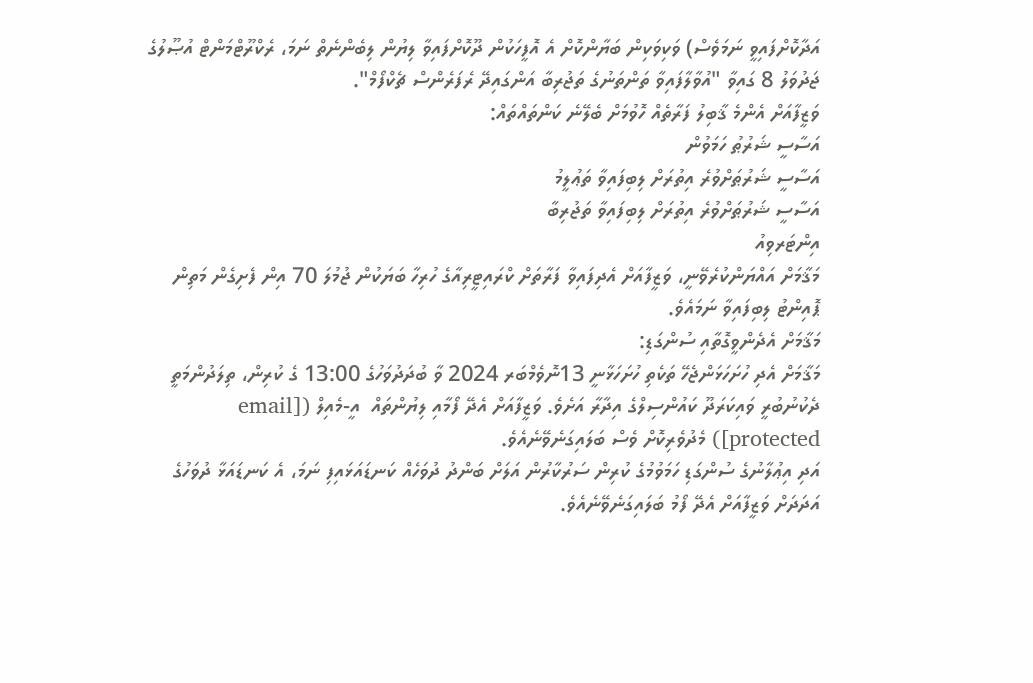އަދާކޮށްފައިވީ ނަމަވެސް) ވަކިވަކިން ބަޔާންކޮށް އެ އޮފީހަކުން ދޫކޮށްފައިވާ ލިޔުން ލިބެންނެތް ނަމަ، ރެކްރޫޓްމަންޓް އުޞޫލުގެ ޖަދުވަލު 8 ގައިވާ "އުވާލާފައިވާ ތަންތަނުގެ ތަޖުރިބާ އަންގައިދޭ ރެފަރެންސް ޗެކްފޯމް".
ވަޒީފާއަށް އެންމެ ޤާބިލު ފަރާތެއް ހޮވުމަށް ބެލޭނެ ކަންތައްތައް:
އަސާސީ ޝަރުޠު ހަމަވުން
އަސާސީ ޝަރުޠަށްވުރެ އިތުރަށް ލިބިފައިވާ ތަޢުލީމު
އަސާސީ ޝަރުޠަށްވުރެ އިތުރަށް ލިބިފައިވާ ތަޖުރިބާ
އިންޓަރވިއު
މަޤާމަށް އައްޔަންކުރެވޭނީ، ވަޒީފާއަށް އެދިފައިވާ ފަރާތަށް ކްރައިޓީރިއާގެ ހުރިހާ ބަޔަކުން ޖުމުލަ 70 އިން ފެށިގެން މަތިން ޕޮއިންޓު ލިބިފައިވާ ނަމައެވެ.
މަޤާމަށް އެދެންވީގޮތާއި ސުންގަޑި:
މަޤާމަށް އެދި ހުށަހަޅަންޖެހޭ ތަކެތި ހުށަހަޅާނީ 13ނޮވެމްބަރ 2024 ވާ ބުދަދުވަހުގެ 13:00 ގެ ކުރިން، ތިލަދުންމަތީ ދެކުނުބުރީ ވައިކަރަދޫ ކައުންސިލްގެ އިދާރާ އަށެވެ. ވަޒީފާއަށް އެދޭ ފޯމާއި ލިޔުންތައް  އީ-މެއިލް ([email protected]) މެދުވެރިކޮށް ވެސް ބަލައިގަނެވޭނެއެވެ.
އަދި އިޢުލާނުގެ ސުންގަޑި ހަމަވުމުގެ ކުރިން ސަރުކާރުން އަލަށް ބަންދު ދުވަހެއް ކަނޑައަޅައިފި ނަމަ، އެ ކަނޑައަޅާ ދުވަހުގެ އަދަދަށް ވަޒީފާއަށް އެދޭ ފޯމު ބަލައިގަނެވޭނެއެވެ.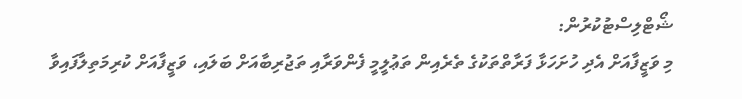ޝޯޓްލިސްޓުކުރުން:
މި ވަޒީފާއަށް އެދި ހުށަހަޅާ ފަރާތްތަކުގެ ތެރެއިން ތަޢުލީމީ ފެންވަރާއި ތަޖުރިބާއަށް ބަލައި، ވަޒީފާއަށް ކުރިމަތިލާފައިވާ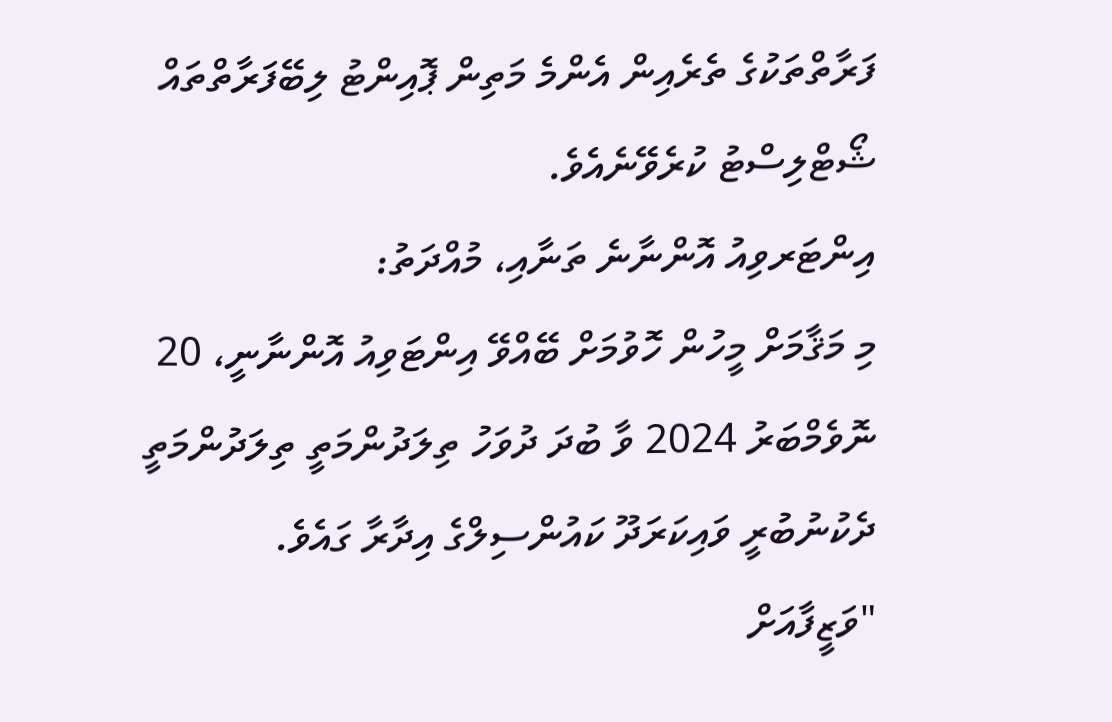ފަރާތްތަކުގެ ތެރެއިން އެންމެ މަތިން ޕޮއިންޓު ލިބޭފަރާތްތައް ޝޯޓްލިސްޓު ކުރެވޭނެއެވެ.
އިންޓަރވިއު އޮންނާނެ ތަނާއި، މުއްދަތު:
މި މަޤާމަށް މީހުން ހޮވުމަށް ބޭއްވޭ އިންޓަވިއު އޮންނާނީ، 20 ނޮވެމްބަރު 2024 ވާ ބުދަ ދުވަހު ތިލަދުންމަތީ ތިލަދުންމަތީ ދެކުނުބުރީ ވައިކަރަދޫ ކައުންސިލްގެ އިދާރާ ގައެވެ.
"ވަޒީފާއަށް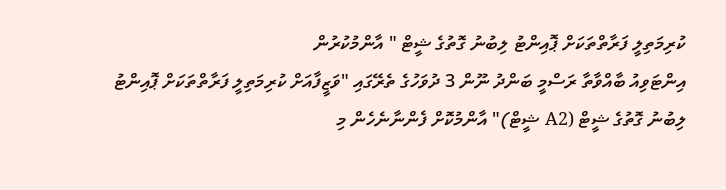ކުރިމަތިލީ ފަރާތްތަކަށް ޕޮއިންޓު ލިބުނު ގޮތުގެ ޝީޓް " އާންމުކުރުން
އިންޓަވިއު ބާއްވާތާ ރަސްމީ ބަންދު ނޫން 3 ދުވަހުގެ ތެރޭގައި "ވަޒީފާއަށް ކުރިމަތިލީ ފަރާތްތަކަށް ޕޮއިންޓު ލިބުނު ގޮތުގެ ޝީޓް (A2 ޝީޓް)" އާންމުކޮށް ފެންނާނެހެން މި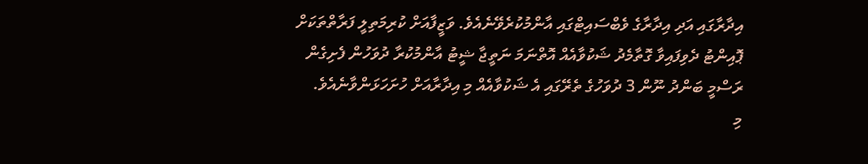އިދާރާގައި އަދި އިދާރާގެ ވެބްސައިޓްގައި އާންމުކުރެވޭނެއެވެ. ވަޒީފާއަށް ކުރިމަތިލީ ފަރާތްތަކަށް ޕޮއިންޓު ދެވިފައިވާ ގޮތާމެދު ޝަކުވާއެއް އޮތްނަމަ ނަތީޖާ ޝީޓު އާންމުކުރާ ދުވަހުން ފެށިގެން ރަސްމީ ބަންދު ނޫން 3 ދުވަހުގެ ތެރޭގައި އެ ޝަކުވާއެއް މި އިދާރާއަށް ހުށަހަޅަންވާނެއެވެ.
މި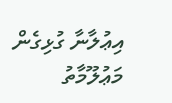އިޢުލާނާ ގުޅިގެން މަޢުލޫމާތު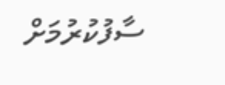ސާފުކުރުމަށް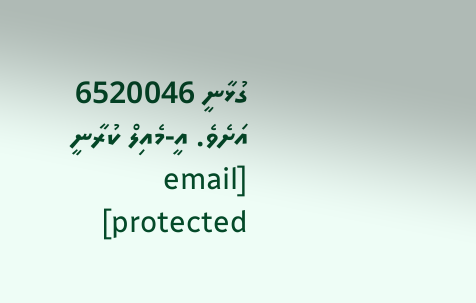ގުޅާނީ 6520046 އަށެވެ. އީ-މެއިލް ކުރާނީ [email protected]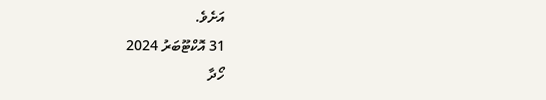އަށެވެ.
31 އޮކްޓޫބަރު 2024
ހޯދާ